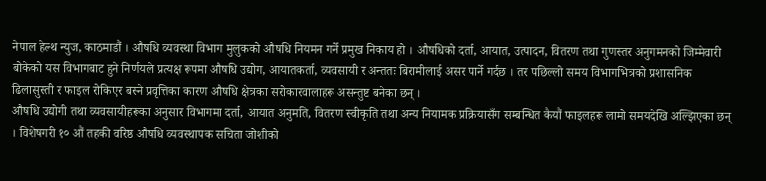नेपाल हेल्थ न्युज, काठमाडौं । औषधि व्यवस्था विभाग मुलुकको औषधि नियमन गर्ने प्रमुख निकाय हो । औषधिको दर्ता, आयात, उत्पादन, वितरण तथा गुणस्तर अनुगमनको जिम्मेवारी बोकेको यस विभागबाट हुने निर्णयले प्रत्यक्ष रूपमा औषधि उद्योग, आयातकर्ता, व्यवसायी र अन्ततः बिरामीलाई असर पार्ने गर्दछ । तर पछिल्लो समय विभागभित्रको प्रशासनिक ढिलासुस्ती र फाइल रोकिएर बस्ने प्रवृत्तिका कारण औषधि क्षेत्रका सरोकारवालाहरू असन्तुष्ट बनेका छन् ।
औषधि उद्योगी तथा व्यवसायीहरूका अनुसार विभागमा दर्ता, आयात अनुमति, वितरण स्वीकृति तथा अन्य नियामक प्रक्रियासँग सम्बन्धित कैयौं फाइलहरू लामो समयदेखि अल्झिएका छन् । विशेषगरी १० औं तहकी वरिष्ठ औषधि व्यवस्थापक सचिता जोशीको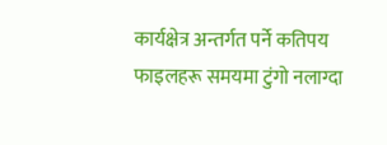कार्यक्षेत्र अन्तर्गत पर्ने कतिपय फाइलहरू समयमा टुंगो नलाग्दा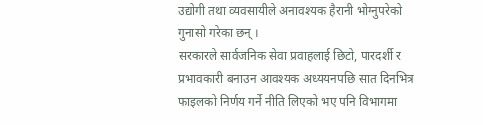उद्योगी तथा व्यवसायीले अनावश्यक हैरानी भोग्नुपरेको गुनासो गरेका छन् ।
सरकारले सार्वजनिक सेवा प्रवाहलाई छिटो, पारदर्शी र प्रभावकारी बनाउन आवश्यक अध्ययनपछि सात दिनभित्र फाइलको निर्णय गर्ने नीति लिएको भए पनि विभागमा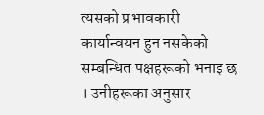त्यसको प्रभावकारी कार्यान्वयन हुन नसकेको सम्बन्धित पक्षहरूको भनाइ छ । उनीहरूका अनुसार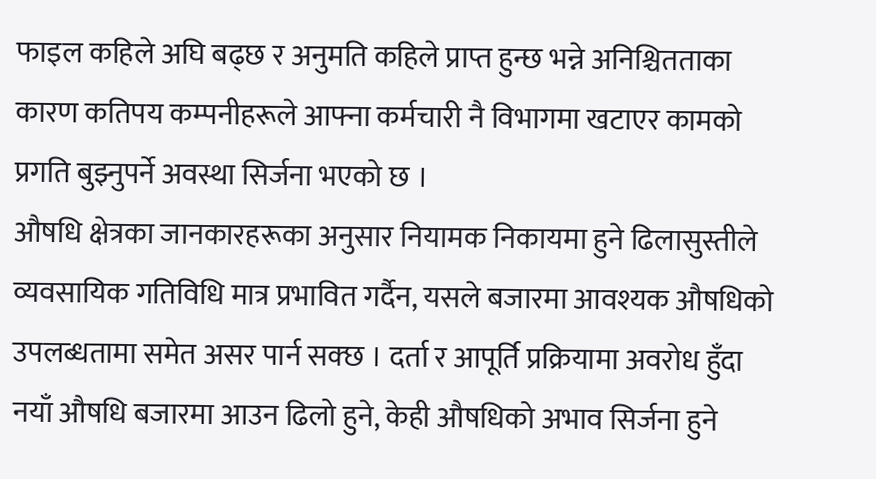फाइल कहिले अघि बढ्छ र अनुमति कहिले प्राप्त हुन्छ भन्ने अनिश्चितताका कारण कतिपय कम्पनीहरूले आफ्ना कर्मचारी नै विभागमा खटाएर कामको प्रगति बुझ्नुपर्ने अवस्था सिर्जना भएको छ ।
औषधि क्षेत्रका जानकारहरूका अनुसार नियामक निकायमा हुने ढिलासुस्तीले व्यवसायिक गतिविधि मात्र प्रभावित गर्दैन, यसले बजारमा आवश्यक औषधिको उपलब्धतामा समेत असर पार्न सक्छ । दर्ता र आपूर्ति प्रक्रियामा अवरोध हुँदा नयाँ औषधि बजारमा आउन ढिलो हुने, केही औषधिको अभाव सिर्जना हुने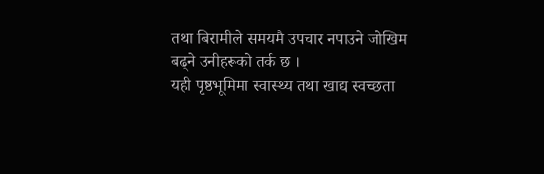तथा बिरामीले समयमै उपचार नपाउने जोखिम बढ्ने उनीहरूको तर्क छ ।
यही पृष्ठभूमिमा स्वास्थ्य तथा खाद्य स्वच्छता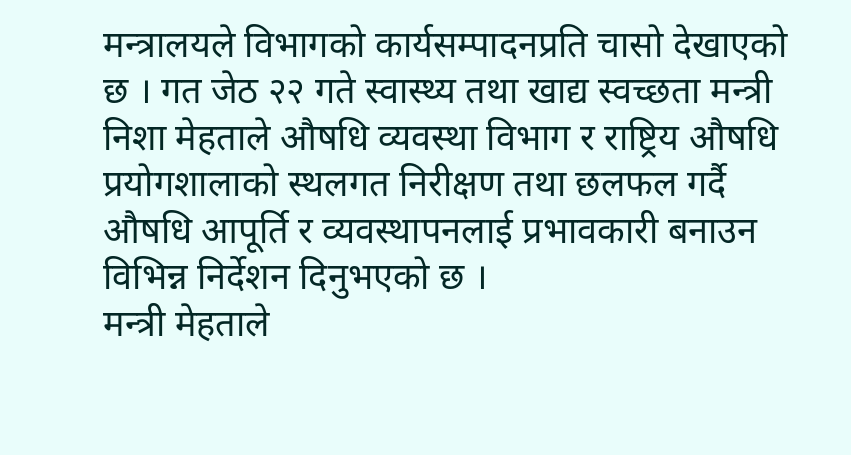मन्त्रालयले विभागको कार्यसम्पादनप्रति चासो देखाएको छ । गत जेठ २२ गते स्वास्थ्य तथा खाद्य स्वच्छता मन्त्री निशा मेहताले औषधि व्यवस्था विभाग र राष्ट्रिय औषधि प्रयोगशालाको स्थलगत निरीक्षण तथा छलफल गर्दै औषधि आपूर्ति र व्यवस्थापनलाई प्रभावकारी बनाउन विभिन्न निर्देशन दिनुभएको छ ।
मन्त्री मेहताले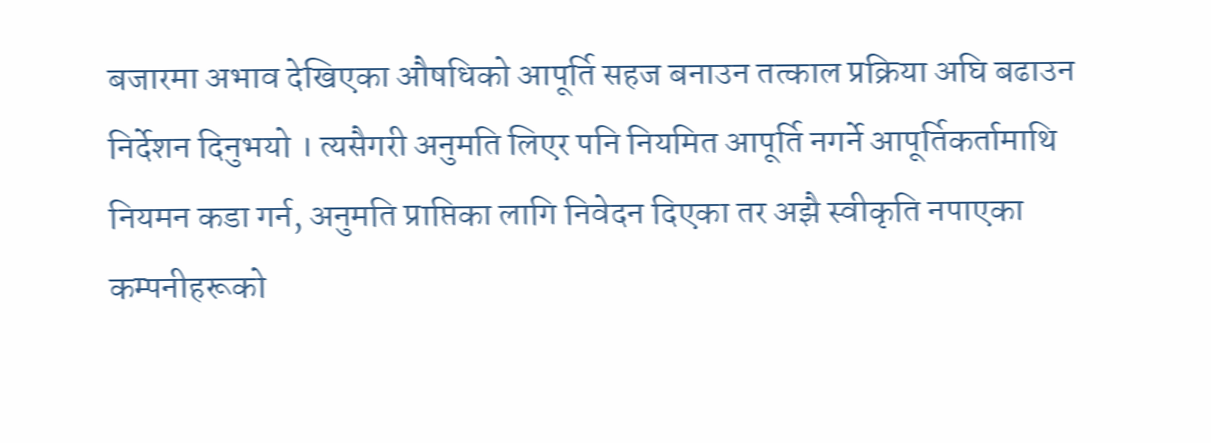बजारमा अभाव देखिएका औषधिको आपूर्ति सहज बनाउन तत्काल प्रक्रिया अघि बढाउन निर्देशन दिनुभयो । त्यसैगरी अनुमति लिएर पनि नियमित आपूर्ति नगर्ने आपूर्तिकर्तामाथि नियमन कडा गर्न, अनुमति प्राप्तिका लागि निवेदन दिएका तर अझै स्वीकृति नपाएका कम्पनीहरूको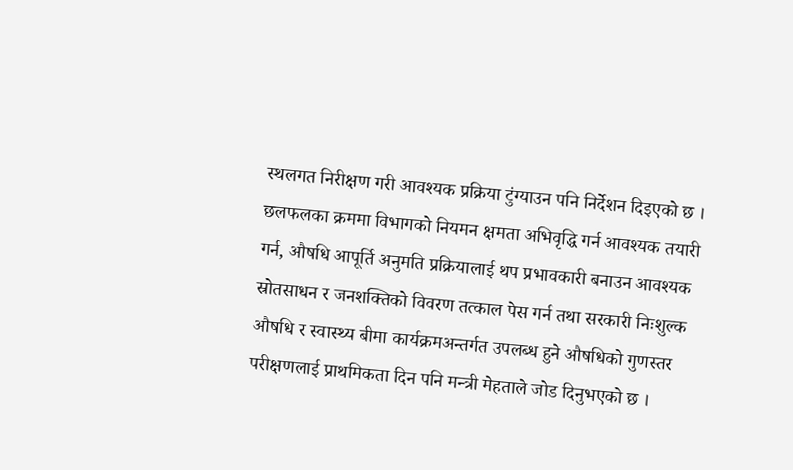स्थलगत निरीक्षण गरी आवश्यक प्रक्रिया टुंग्याउन पनि निर्देशन दिइएको छ ।
छलफलका क्रममा विभागको नियमन क्षमता अभिवृद्धि गर्न आवश्यक तयारी गर्न, औषधि आपूर्ति अनुमति प्रक्रियालाई थप प्रभावकारी बनाउन आवश्यक स्रोतसाधन र जनशक्तिको विवरण तत्काल पेस गर्न तथा सरकारी निःशुल्क औषधि र स्वास्थ्य बीमा कार्यक्रमअन्तर्गत उपलब्ध हुने औषधिको गुणस्तर परीक्षणलाई प्राथमिकता दिन पनि मन्त्री मेहताले जोड दिनुभएको छ ।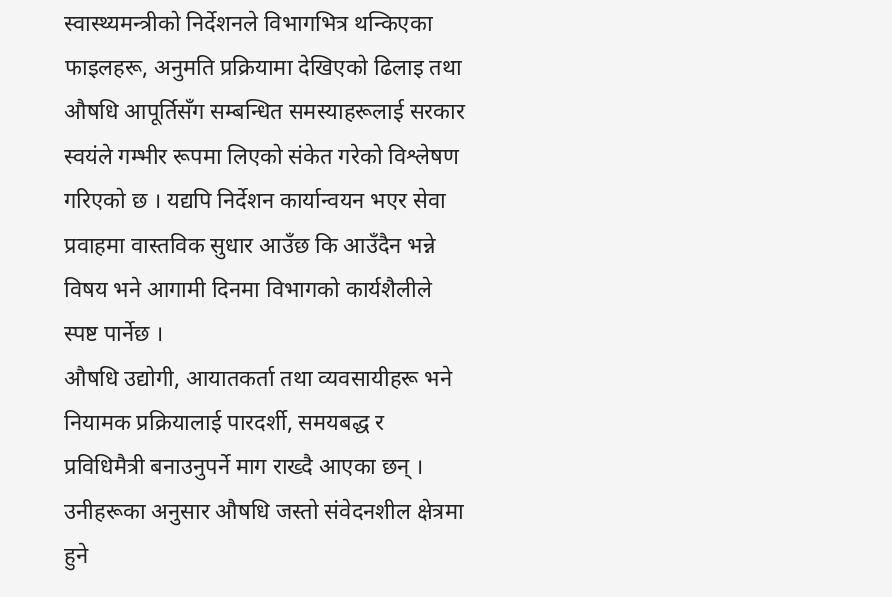स्वास्थ्यमन्त्रीको निर्देशनले विभागभित्र थन्किएका फाइलहरू, अनुमति प्रक्रियामा देखिएको ढिलाइ तथा औषधि आपूर्तिसँग सम्बन्धित समस्याहरूलाई सरकार स्वयंले गम्भीर रूपमा लिएको संकेत गरेको विश्लेषण गरिएको छ । यद्यपि निर्देशन कार्यान्वयन भएर सेवा प्रवाहमा वास्तविक सुधार आउँछ कि आउँदैन भन्ने विषय भने आगामी दिनमा विभागको कार्यशैलीले स्पष्ट पार्नेछ ।
औषधि उद्योगी, आयातकर्ता तथा व्यवसायीहरू भने नियामक प्रक्रियालाई पारदर्शी, समयबद्ध र प्रविधिमैत्री बनाउनुपर्ने माग राख्दै आएका छन् । उनीहरूका अनुसार औषधि जस्तो संवेदनशील क्षेत्रमा हुने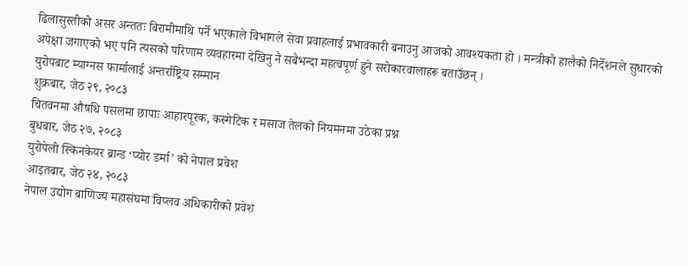ढिलासुस्तीको असर अन्ततः बिरामीमाथि पर्ने भएकाले विभागले सेवा प्रवाहलाई प्रभावकारी बनाउनु आजको आवश्यकता हो । मन्त्रीको हालैको निर्देशनले सुधारको अपेक्षा जगाएको भए पनि त्यसको परिणाम व्यवहारमा देखिनु नै सबैभन्दा महत्वपूर्ण हुने सरोकारवालाहरू बताउँछन् ।
युरोपबाट म्याग्नस फार्मालाई अन्तर्राष्ट्रिय सम्मान
शुक्रबार, जेठ २९, २०८३
चितवनमा औषधि पसलमा छापाः आहारपूरक, कस्मेटिक र मसाज तेलको नियमनमा उठेका प्रश्न
बुधबार, जेठ २७, २०८३
युरोपेली स्किनकेयर ब्रान्ड ‘प्योर डर्मा’ को नेपाल प्रवेश
आइतबार, जेठ २४, २०८३
नेपाल उद्योग बाणिज्य महासंघमा विप्लव अधिकारीको प्रवेश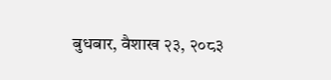बुधबार, वैशाख २३, २०८३